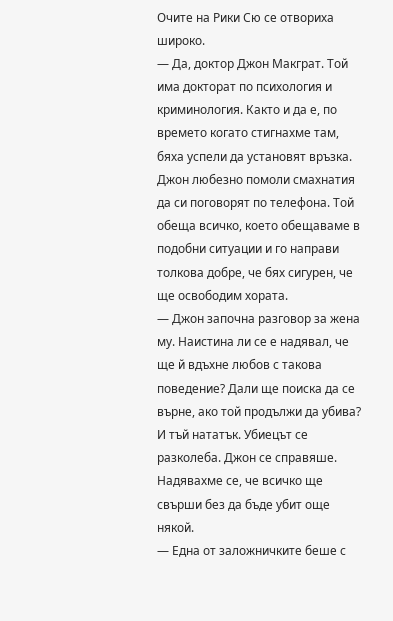Очите на Рики Сю се отвориха широко.
— Да, доктор Джон Макграт. Той има докторат по психология и криминология. Както и да е, по времето когато стигнахме там, бяха успели да установят връзка. Джон любезно помоли смахнатия да си поговорят по телефона. Той обеща всичко, което обещаваме в подобни ситуации и го направи толкова добре, че бях сигурен, че ще освободим хората.
— Джон започна разговор за жена му. Наистина ли се е надявал, че ще й вдъхне любов с такова поведение? Дали ще поиска да се върне, ако той продължи да убива? И тъй нататък. Убиецът се разколеба. Джон се справяше. Надявахме се, че всичко ще свърши без да бъде убит още някой.
— Една от заложничките беше с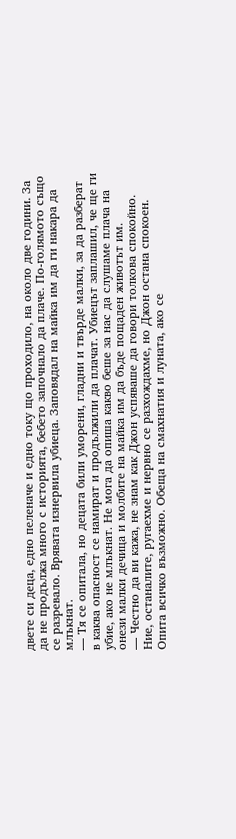двете си деца, едно пеленаче и едно току що проходило, на около две години. За да не продължа много с историята, бебето започнало да плаче. По-голямото също се разревало. Врявата изнервила убиеца. Заповядал на майка им да ги накара да млъкнат.
— Тя се опитала, но децата били уморени, гладни и твърде малки, за да разберат в каква опасност се намират и продължили да плачат. Убиецът заплашил, че ще ги убие, ако не млъкнат. Не мога да опиша какво беше за нас да слушаме плача на онези малки дечица и молбите на майка им да бъде пощаден животът им.
— Честно да ви кажа, не знам как Джон успяваше да говори толкова спокойно. Ние, останалите, ругаехме и нервно се разхождахме, но Джон остана спокоен. Опита всичко възможно. Обеща на смахнатия и луната, ако се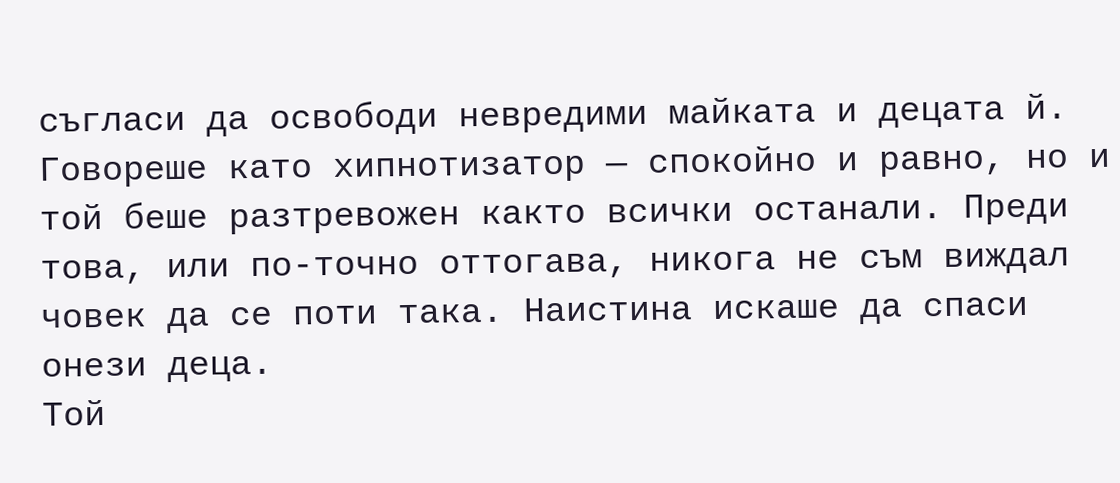съгласи да освободи невредими майката и децата й. Говореше като хипнотизатор — спокойно и равно, но и той беше разтревожен както всички останали. Преди това, или по-точно оттогава, никога не съм виждал човек да се поти така. Наистина искаше да спаси онези деца.
Той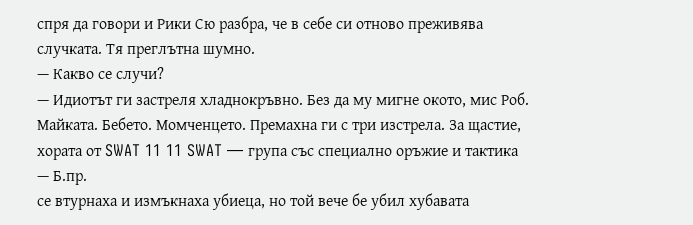спря да говори и Рики Сю разбра, че в себе си отново преживява случката. Тя преглътна шумно.
— Какво се случи?
— Идиотът ги застреля хладнокръвно. Без да му мигне окото, мис Роб. Майката. Бебето. Момченцето. Премахна ги с три изстрела. За щастие, хората от SWAT 11 11 SWAT — група със специално оръжие и тактика — Б.пр.
се втурнаха и измъкнаха убиеца, но той вече бе убил хубавата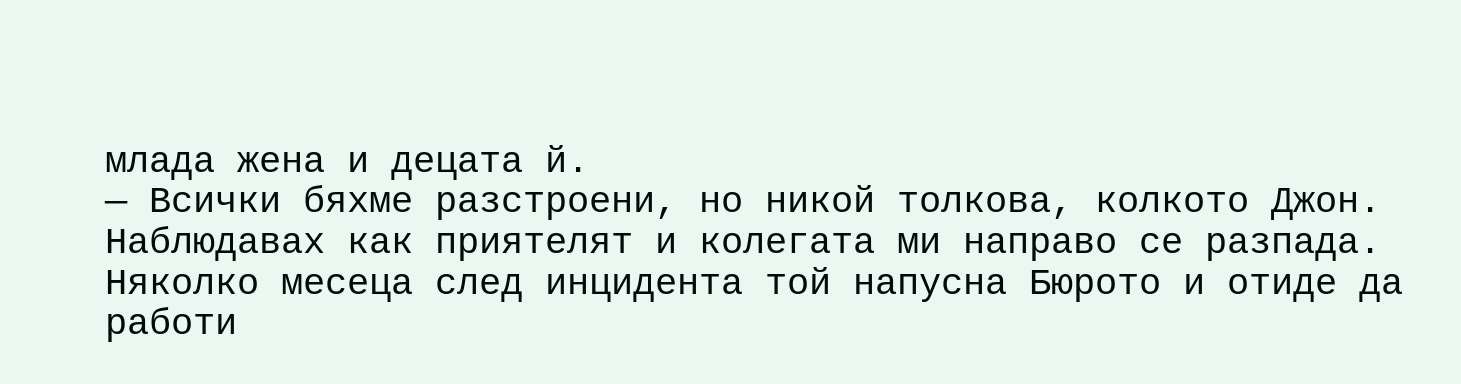млада жена и децата й.
— Всички бяхме разстроени, но никой толкова, колкото Джон. Наблюдавах как приятелят и колегата ми направо се разпада. Няколко месеца след инцидента той напусна Бюрото и отиде да работи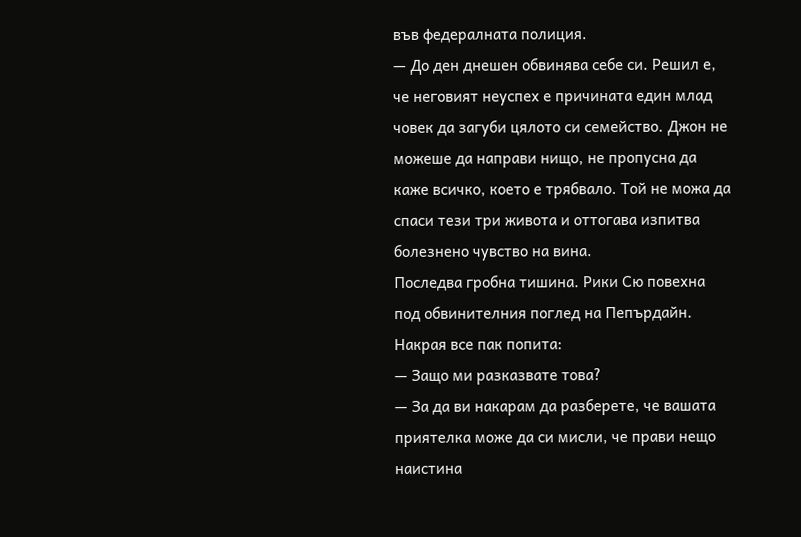във федералната полиция.
— До ден днешен обвинява себе си. Решил е, че неговият неуспех е причината един млад човек да загуби цялото си семейство. Джон не можеше да направи нищо, не пропусна да каже всичко, което е трябвало. Той не можа да спаси тези три живота и оттогава изпитва болезнено чувство на вина.
Последва гробна тишина. Рики Сю повехна под обвинителния поглед на Пепърдайн. Накрая все пак попита:
— Защо ми разказвате това?
— За да ви накарам да разберете, че вашата приятелка може да си мисли, че прави нещо наистина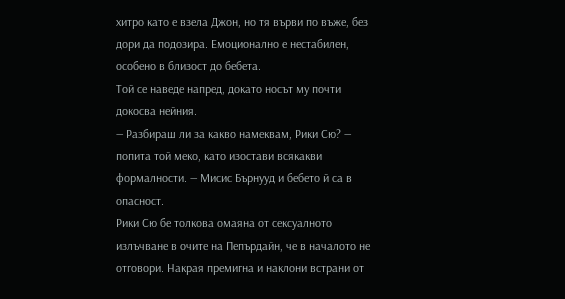хитро като е взела Джон, но тя върви по въже, без дори да подозира. Емоционално е нестабилен, особено в близост до бебета.
Той се наведе напред, докато носът му почти докосва нейния.
— Разбираш ли за какво намеквам, Рики Сю? — попита той меко, като изостави всякакви формалности. — Мисис Бърнууд и бебето й са в опасност.
Рики Сю бе толкова омаяна от сексуалното излъчване в очите на Пепърдайн, че в началото не отговори. Накрая премигна и наклони встрани от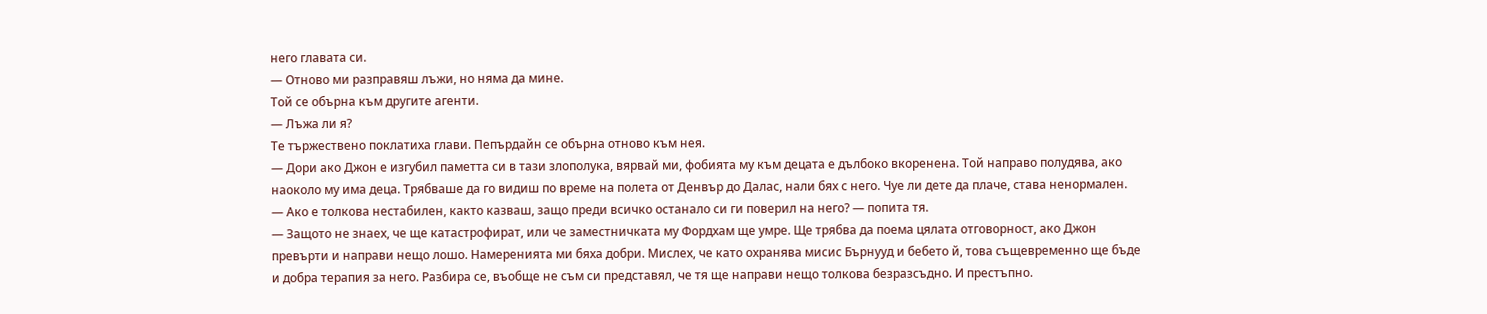него главата си.
— Отново ми разправяш лъжи, но няма да мине.
Той се обърна към другите агенти.
— Лъжа ли я?
Те тържествено поклатиха глави. Пепърдайн се обърна отново към нея.
— Дори ако Джон е изгубил паметта си в тази злополука, вярвай ми, фобията му към децата е дълбоко вкоренена. Той направо полудява, ако наоколо му има деца. Трябваше да го видиш по време на полета от Денвър до Далас, нали бях с него. Чуе ли дете да плаче, става ненормален.
— Ако е толкова нестабилен, както казваш, защо преди всичко останало си ги поверил на него? — попита тя.
— Защото не знаех, че ще катастрофират, или че заместничката му Фордхам ще умре. Ще трябва да поема цялата отговорност, ако Джон превърти и направи нещо лошо. Намеренията ми бяха добри. Мислех, че като охранява мисис Бърнууд и бебето й, това същевременно ще бъде и добра терапия за него. Разбира се, въобще не съм си представял, че тя ще направи нещо толкова безразсъдно. И престъпно.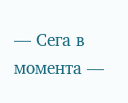— Сега в момента —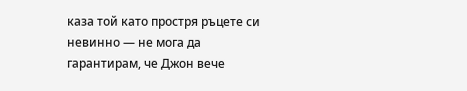каза той като простря ръцете си невинно — не мога да гарантирам, че Джон вече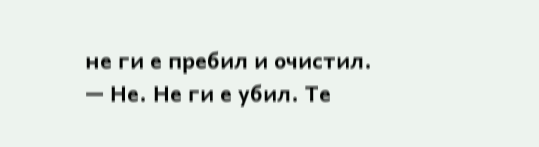не ги е пребил и очистил.
— Не. Не ги е убил. Те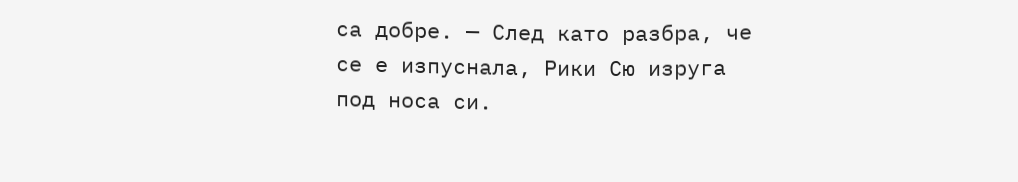са добре. — След като разбра, че се е изпуснала, Рики Сю изруга под носа си.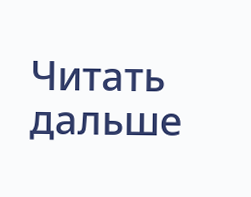Читать дальше